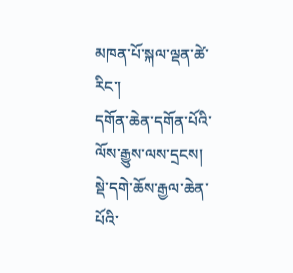མཁན་པོ་སྐལ་ལྡན་ཚེ་རིང་།
དགོན་ཆེན་དགོན་པོའི་ལོས་རྒྱུས་ལས་དྲངས།
སྡེ་དགེ་ཆོས་རྒྱལ་ཆེན་པོའི་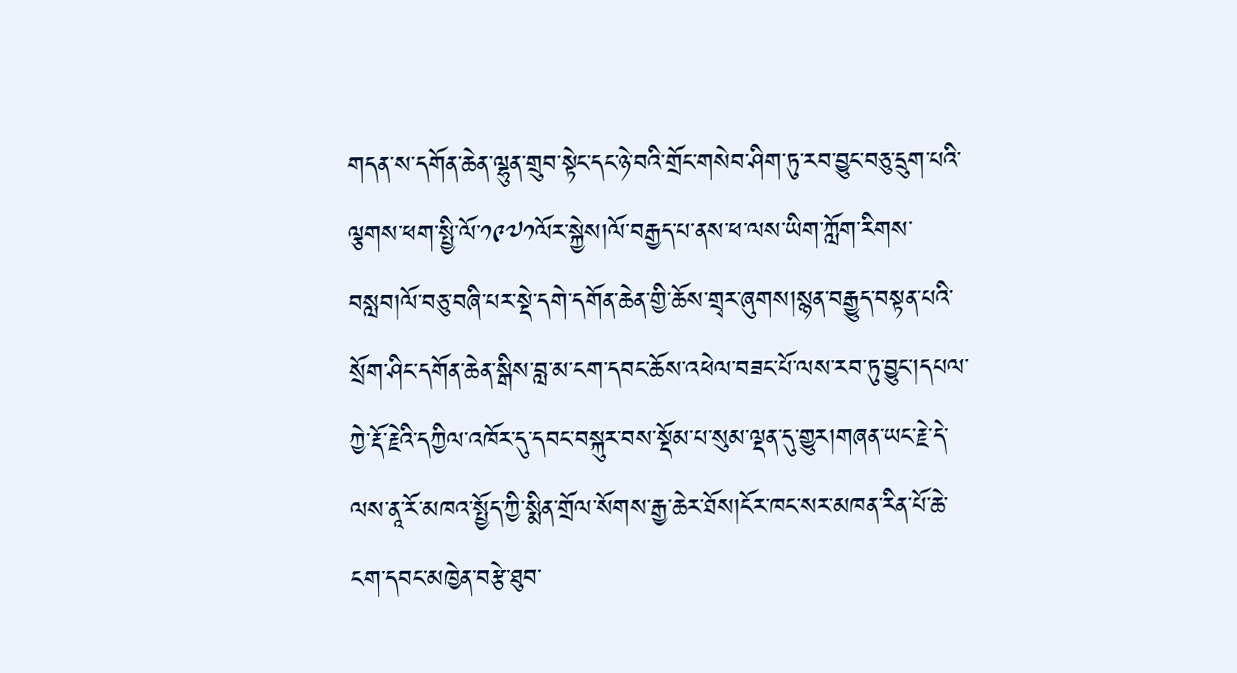གདན་ས་དགོན་ཆེན་ལྷུན་གྲུབ་སྟེང་དང་ཉེ་བའི་གྲོང་གསེབ་ཤིག་ཏུ་རབ་བྱུང་བཅུ་དྲུག་པའི་ལྕགས་ཕག་སྤྱི་ལོ་༡༩༧༡ལོར་སྐྱེས།ལོ་བརྒྱད་པ་ནས་ཕ་ལས་ཡིག་ཀློག་རིགས་བསླབ།ལོ་བཅུ་བཞི་པར་སྡེ་དགེ་དགོན་ཆེན་གྱི་ཆོས་གྲྭར་ཞུགས།སྙན་བརྒྱུད་བསྟན་པའི་སྲོག་ཤིང་དགོན་ཆེན་སྒིས་བླ་མ་ངག་དབང་ཆོས་འཕེལ་བཟང་པོ་ལས་རབ་ཏུ་བྱུང་།དཔལ་ཀྱེ་རྡོ་རྗེའི་དཀྱིལ་འཁོར་དུ་དབང་བསྐུར་བས་སྡོམ་པ་སུམ་ལྡན་དུ་གྱུར།གཞན་ཡང་རྗེ་དེ་ལས་ནཱ་རོ་མཁའ་སྤྱོད་ཀྱི་སྨིན་གྲོལ་སོགས་རྒྱ་ཆེར་ཐོས།ངོར་ཁང་སར་མཁན་རིན་པོ་ཆེ་ངག་དབང་མཁྱེན་བརྩེ་ཐུབ་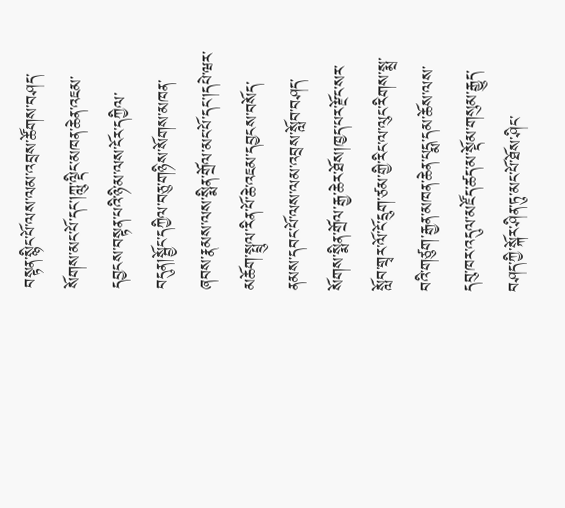བསྟན་སྙིང་པོ་ལས་ལམ་འབྲས་ཚོགས་བཤད་སོགས་མང་པོ་དང་།ཀླུ་ལྡིང་མཁན་ཆེན་འཇམ་དབྱངས་བསྟན་པའི་ཉི་མ་ལས་ངོར་དཀྱིལ་བདུན།སྦྱོང་དཀྱིལ་བཅུ་གཉིས་སོགས་མཁན་ཞབས་རྣམས་ལས་སྨིན་གྲོལ་མང་པོ་དང་།དཔེ་ཝར་མཆོག་སྤྲུལ་རིན་པོ་ཆེ་འཇམ་དབྱངས་བསོད་ནམས་དབང་པོ་ལས་ལམ་འབྲས་སློབ་བཤད་སོགས་སྨིན་གྲོལ་རྒྱ་ཆེར་ཐོས།ཁྱད་པར་རྫོང་སར་སློབ་གྲྭར་ལོ་ངོ་དྲུག་ཙམ་གྱི་རིང་ལ་ལུང་རིགས་སྨྲ་བའི་གཙུག་རྒྱན་མཁན་ཆེན་པདྨ་དམ་ཆོས་ལས་དབུ་ཁར་འདུལ་མཛོད་ཚད་མ་སྡོམ་གསུམ་རྒྱུད་བཤད་ཀྱི་སྐོར་ཤིན་ཏུ་མང་པོ་ཐོས་ཤིང་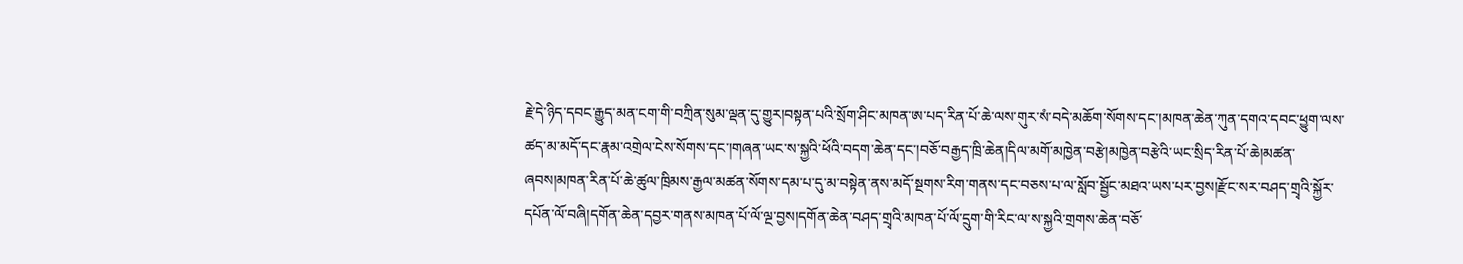རྗེ་དེ་ཉིད་དབང་རྒྱུད་མན་ངག་གི་བཀྲིན་སུམ་ལྡན་དུ་གྱུར།བསྟན་པའི་སྲོག་ཤིང་མཁན་ཨ་པད་རིན་པོ་ཆེ་ལས་གུར་སཾ་བདེ་མཆོག་སོགས་དང་།མཁན་ཆེན་ཀུན་དགའ་དབང་ཕྱུག་ལས་ཚད་མ་མདོ་དང་རྣམ་འགྲེལ་ངེས་སོགས་དང་།གཞན་ཡང་ས་སྐྱའི་ཕོའི་བདག་ཆེན་དང་།བཅོ་བརྒྱད་ཁྲི་ཆེན།དིལ་མགོ་མཁྱེན་བརྩེ།མཁྱེན་བརྩེའི་ཡང་སྲིད་རིན་པོ་ཆེ།མཚན་ཞབས།མཁན་རིན་པོ་ཆེ་ཚུལ་ཁྲིམས་རྒྱལ་མཚན་སོགས་དམ་པ་དུ་མ་བསྟེན་ནས་མདོ་སྔགས་རིག་གནས་དང་བཅས་པ་ལ་སློབ་སྦྱོང་མཐའ་ཡས་པར་བྱས།རྫོང་སར་བཤད་གྲྭའི་སྐྱོར་དཔོན་ལོ་བཞི།དགོན་ཆེན་དབྱར་གནས་མཁན་པོ་ལོ་ལྔ་བྱས།དགོན་ཆེན་བཤད་གྲྭའི་མཁན་པོ་ལོ་དྲུག་གི་རིང་ལ་ས་སྐྱའི་གྲགས་ཆེན་བཅོ་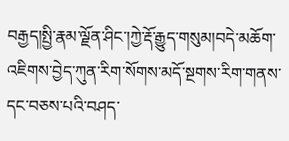བརྒྱད།སྤྱི་རྣམ་ལྗོན་ཤིང་།ཀྱེ་རྡོ་རྒྱུད་གསུམ།བདེ་མཆོག་འཇིགས་བྱེད་ཀུན་རིག་སོགས་མདོ་སྔགས་རིག་གནས་དང་བཅས་པའི་བཤད་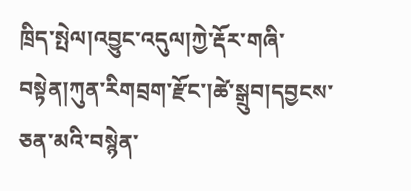ཁྲིད་སྤེལ།འབྱུང་འདུལ།ཀྱེ་རྡོར་གཞི་བསྟེན།ཀུན་རིགབྲག་རྫོང་།ཚེ་སྒྲུབ།དབྱངས་ཅན་མའི་བསྙེན་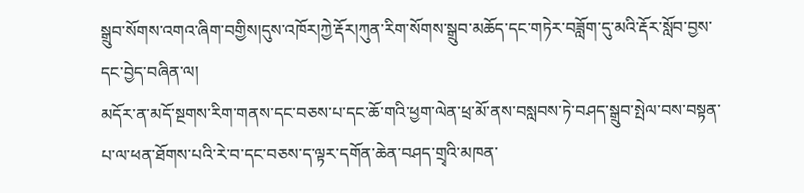སྒྲུབ་སོགས་འགའ་ཞིག་བགྱིས།དུས་འཁོར།ཀྱེ་རྡོར།ཀུན་རིག་སོགས་སྒྲུབ་མཆོད་དང་གཏེར་བཟློག་དུ་མའི་རྡོར་སློབ་བྱས་དང་བྱེད་བཞིན་ལ།
མདོར་ན་མདོ་སྔགས་རིག་གནས་དང་བཅས་པ་དང་ཆོ་གའི་ཕྱག་ལེན་ཕྲ་མོ་ནས་བསླབས་ཏེ་བཤད་སྒྲུབ་སྤེལ་བས་བསྟན་པ་ལ་ཕན་ཐོགས་པའི་རེ་བ་དང་བཅས་ད་ལྟར་དགོན་ཆེན་བཤད་གྲྭའི་མཁན་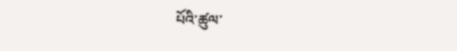པོའི་ཚུལ་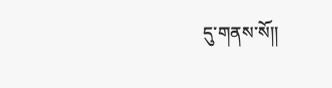དུ་གནས་སོ།།